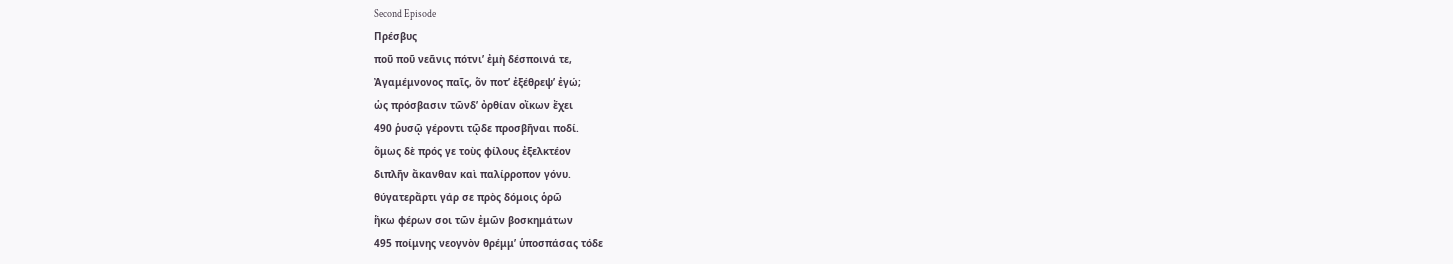Second Episode
Πρέσβυς
ποῦ ποῦ νεᾶνις πότνιʼ ἐμὴ δέσποινά τε,
Ἀγαμέμνονος παῖς, ὅν ποτʼ ἐξέθρεψʼ ἐγώ;
ὡς πρόσβασιν τῶνδʼ ὀρθίαν οἴκων ἔχει
490 ῥυσῷ γέροντι τῷδε προσβῆναι ποδί.
ὅμως δὲ πρός γε τοὺς φίλους ἐξελκτέον
διπλῆν ἄκανθαν καὶ παλίρροπον γόνυ.
θύγατερἄρτι γάρ σε πρὸς δόμοις ὁρῶ
ἥκω φέρων σοι τῶν ἐμῶν βοσκημάτων
495 ποίμνης νεογνὸν θρέμμʼ ὑποσπάσας τόδε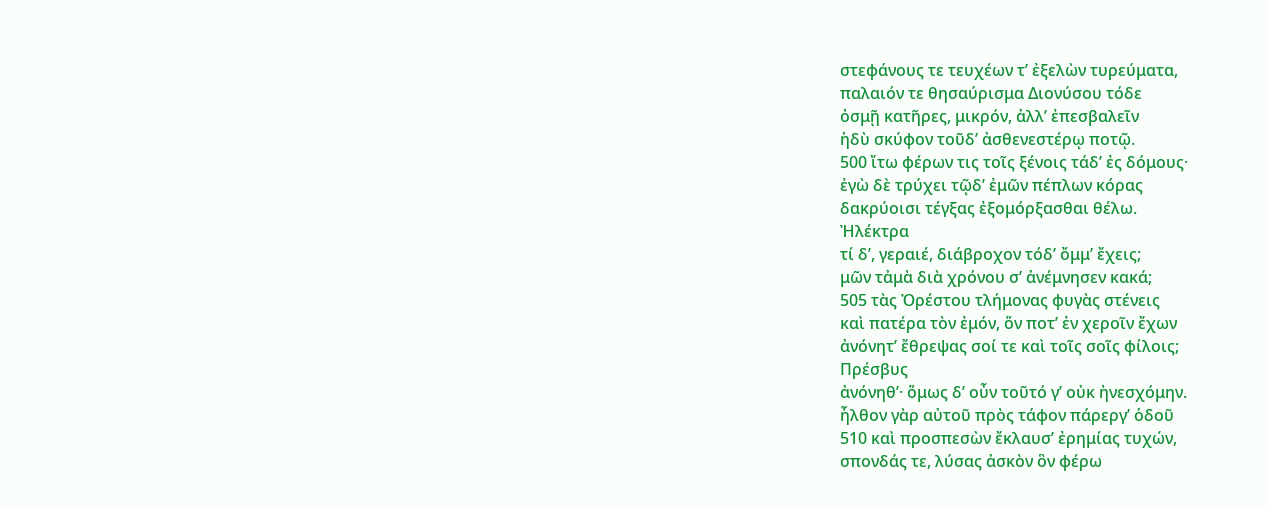στεφάνους τε τευχέων τʼ ἐξελὼν τυρεύματα,
παλαιόν τε θησαύρισμα Διονύσου τόδε
ὀσμῇ κατῆρες, μικρόν, ἀλλʼ ἐπεσβαλεῖν
ἡδὺ σκύφον τοῦδʼ ἀσθενεστέρῳ ποτῷ.
500 ἴτω φέρων τις τοῖς ξένοις τάδʼ ἐς δόμους·
ἐγὼ δὲ τρύχει τῷδʼ ἐμῶν πέπλων κόρας
δακρύοισι τέγξας ἐξομόρξασθαι θέλω.
Ἠλέκτρα
τί δʼ, γεραιέ, διάβροχον τόδʼ ὄμμʼ ἔχεις;
μῶν τἀμὰ διὰ χρόνου σʼ ἀνέμνησεν κακά;
505 τὰς Ὀρέστου τλήμονας φυγὰς στένεις
καὶ πατέρα τὸν ἐμόν, ὅν ποτʼ ἐν χεροῖν ἔχων
ἀνόνητʼ ἔθρεψας σοί τε καὶ τοῖς σοῖς φίλοις;
Πρέσβυς
ἀνόνηθʼ· ὅμως δʼ οὖν τοῦτό γʼ οὐκ ἠνεσχόμην.
ἦλθον γὰρ αὐτοῦ πρὸς τάφον πάρεργʼ ὁδοῦ
510 καὶ προσπεσὼν ἔκλαυσʼ ἐρημίας τυχών,
σπονδάς τε, λύσας ἀσκὸν ὃν φέρω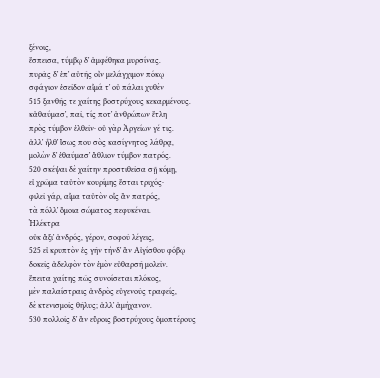ξένοις,
ἔσπεισα, τύμβῳ δʼ ἀμφέθηκα μυρσίνας.
πυρᾶς δʼ ἐπʼ αὐτῆς οἶν μελάγχιμον πόκῳ
σφάγιον ἐσεῖδον αἷμά τʼ οὐ πάλαι χυθὲν
515 ξανθῆς τε χαίτης βοστρύχους κεκαρμένους.
κἀθαύμασʼ, παῖ, τίς ποτʼ ἀνθρώπων ἔτλη
πρὸς τύμβον ἐλθεῖν· οὐ γὰρ Ἀργείων γέ τις.
ἀλλʼ ἦλθʼ ἴσως που σὸς κασίγνητος λάθρᾳ,
μολὼν δʼ ἐθαύμασʼ ἄθλιον τύμβον πατρός.
520 σκέψαι δὲ χαίτην προστιθεῖσα σῇ κόμῃ,
εἰ χρῶμα ταὐτὸν κουρίμης ἔσται τριχός·
φιλεῖ γάρ, αἷμα ταὐτὸν οἷς ἂν πατρός,
τὰ πόλλʼ ὅμοια σώματος πεφυκέναι.
Ἠλέκτρα
οὐκ ἄξιʼ ἀνδρός, γέρον, σοφοῦ λέγεις,
525 εἰ κρυπτὸν ἐς γῆν τήνδʼ ἂν Αἰγίσθου φόβῳ
δοκεῖς ἀδελφὸν τὸν ἐμὸν εὐθαρσῆ μολεῖν.
ἔπειτα χαίτης πῶς συνοίσεται πλόκος,
μὲν παλαίστραις ἀνδρὸς εὐγενοῦς τραφείς,
δὲ κτενισμοῖς θῆλυς; ἀλλʼ ἀμήχανον.
530 πολλοῖς δʼ ἂν εὕροις βοστρύχους ὁμοπτέρους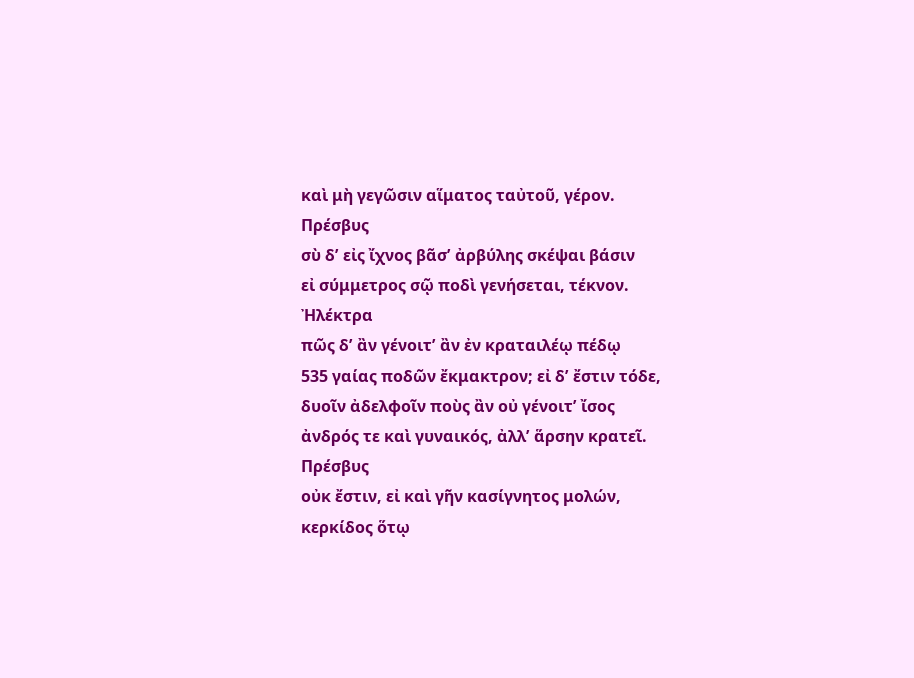καὶ μὴ γεγῶσιν αἵματος ταὐτοῦ, γέρον.
Πρέσβυς
σὺ δʼ εἰς ἴχνος βᾶσʼ ἀρβύλης σκέψαι βάσιν
εἰ σύμμετρος σῷ ποδὶ γενήσεται, τέκνον.
Ἠλέκτρα
πῶς δʼ ἂν γένοιτʼ ἂν ἐν κραταιλέῳ πέδῳ
535 γαίας ποδῶν ἔκμακτρον; εἰ δʼ ἔστιν τόδε,
δυοῖν ἀδελφοῖν ποὺς ἂν οὐ γένοιτʼ ἴσος
ἀνδρός τε καὶ γυναικός, ἀλλʼ ἅρσην κρατεῖ.
Πρέσβυς
οὐκ ἔστιν, εἰ καὶ γῆν κασίγνητος μολών,
κερκίδος ὅτῳ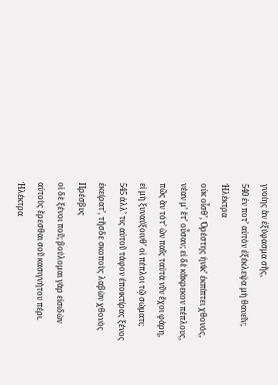γνοίης ἂν ἐξύφασμα σῆς,
540 ἐν ποτʼ αὐτὸν ἐξέκλεψα μὴ θανεῖν;
Ἠλέκτρα
οὐκ οἶσθʼ, Ὀρέστης ἡνίκʼ ἐκπίπτει χθονός,
νέαν μʼ ἔτʼ οὖσαν; εἰ δὲ κἄκρεκον πέπλους,
πῶς ἂν τότʼ ὢν παῖς ταὐτὰ νῦν ἔχοι φάρη,
εἰ μὴ ξυναύξοινθʼ οἱ πέπλοι τῷ σώματι;
545 ἀλλʼ τις αὐτοῦ τάφον ἐποικτίρας ξένος
ἐκείρατʼ, τῆσδε σκοποὺς λαβὼν χθονὸς
Πρέσβυς
οἱ δὲ ξένοι ποῦ; βούλομαι γὰρ εἰσιδὼν
αὐτοὺς ἔρεσθαι σοῦ κασιγνήτου πέρι.
Ἠλέκτρα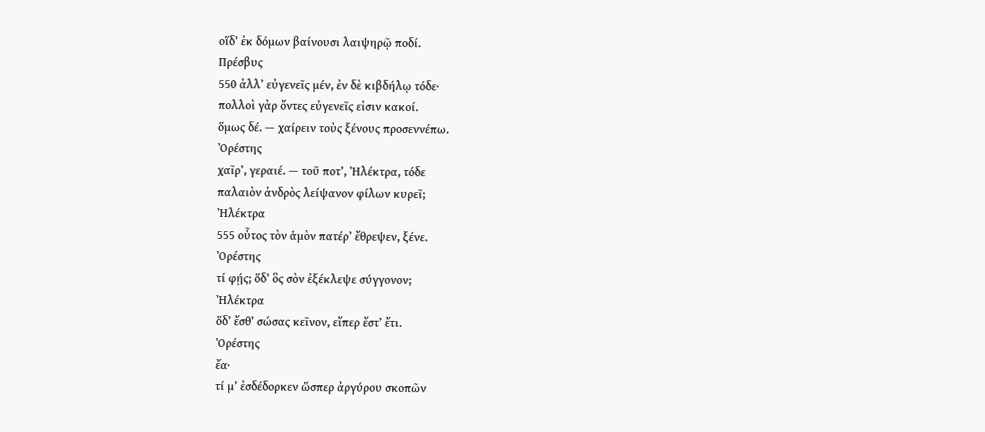οἵδʼ ἐκ δόμων βαίνουσι λαιψηρῷ ποδί.
Πρέσβυς
550 ἀλλʼ εὐγενεῖς μέν, ἐν δὲ κιβδήλῳ τόδε·
πολλοὶ γὰρ ὄντες εὐγενεῖς εἰσιν κακοί.
ὅμως δέ. — χαίρειν τοὺς ξένους προσεννέπω.
Ὀρέστης
χαῖρʼ, γεραιέ. — τοῦ ποτʼ, Ἠλέκτρα, τόδε
παλαιὸν ἀνδρὸς λείψανον φίλων κυρεῖ;
Ἠλέκτρα
555 οὗτος τὸν ἁμὸν πατέρʼ ἔθρεψεν, ξένε.
Ὀρέστης
τί φῄς; ὅδʼ ὃς σὸν ἐξέκλεψε σύγγονον;
Ἠλέκτρα
ὅδʼ ἔσθʼ σώσας κεῖνον, εἴπερ ἔστʼ ἔτι.
Ὀρέστης
ἔα·
τί μʼ ἐσδέδορκεν ὥσπερ ἀργύρου σκοπῶν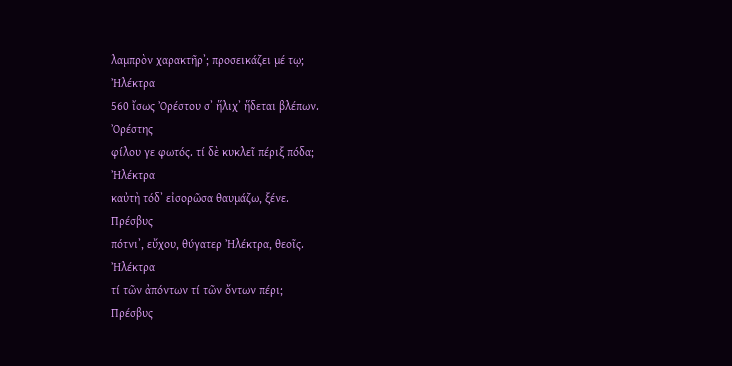λαμπρὸν χαρακτῆρʼ; προσεικάζει μέ τῳ;
Ἠλέκτρα
560 ἴσως Ὀρέστου σʼ ἥλιχʼ ἥδεται βλέπων.
Ὀρέστης
φίλου γε φωτός. τί δὲ κυκλεῖ πέριξ πόδα;
Ἠλέκτρα
καὐτὴ τόδʼ εἰσορῶσα θαυμάζω, ξένε.
Πρέσβυς
πότνιʼ, εὔχου, θύγατερ Ἠλέκτρα, θεοῖς.
Ἠλέκτρα
τί τῶν ἀπόντων τί τῶν ὄντων πέρι;
Πρέσβυς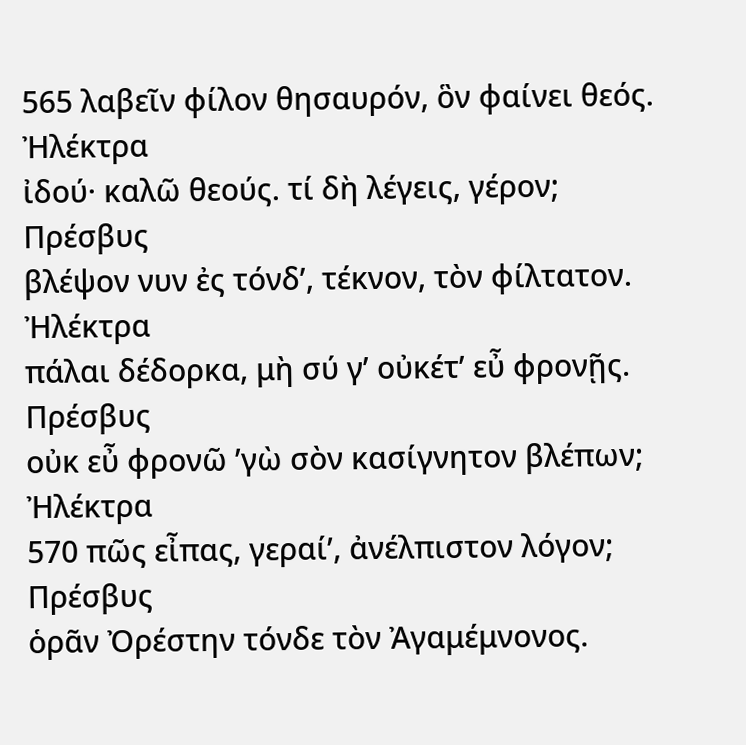565 λαβεῖν φίλον θησαυρόν, ὃν φαίνει θεός.
Ἠλέκτρα
ἰδού· καλῶ θεούς. τί δὴ λέγεις, γέρον;
Πρέσβυς
βλέψον νυν ἐς τόνδʼ, τέκνον, τὸν φίλτατον.
Ἠλέκτρα
πάλαι δέδορκα, μὴ σύ γʼ οὐκέτʼ εὖ φρονῇς.
Πρέσβυς
οὐκ εὖ φρονῶ ʼγὼ σὸν κασίγνητον βλέπων;
Ἠλέκτρα
570 πῶς εἶπας, γεραίʼ, ἀνέλπιστον λόγον;
Πρέσβυς
ὁρᾶν Ὀρέστην τόνδε τὸν Ἀγαμέμνονος.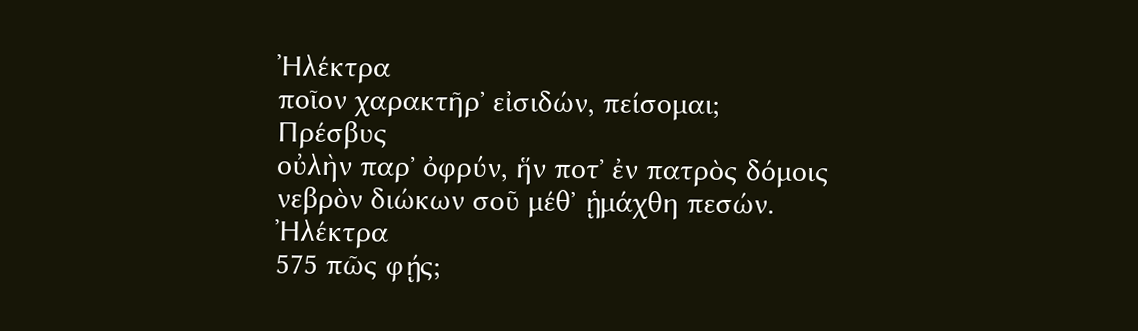Ἠλέκτρα
ποῖον χαρακτῆρʼ εἰσιδών, πείσομαι;
Πρέσβυς
οὐλὴν παρʼ ὀφρύν, ἥν ποτʼ ἐν πατρὸς δόμοις
νεβρὸν διώκων σοῦ μέθʼ ᾑμάχθη πεσών.
Ἠλέκτρα
575 πῶς φῄς;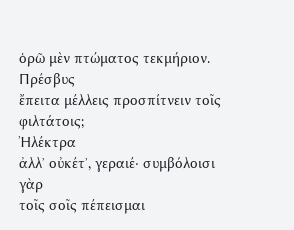ὁρῶ μὲν πτώματος τεκμήριον.
Πρέσβυς
ἔπειτα μέλλεις προσπίτνειν τοῖς φιλτάτοις;
Ἠλέκτρα
ἀλλʼ οὐκέτʼ, γεραιέ· συμβόλοισι γὰρ
τοῖς σοῖς πέπεισμαι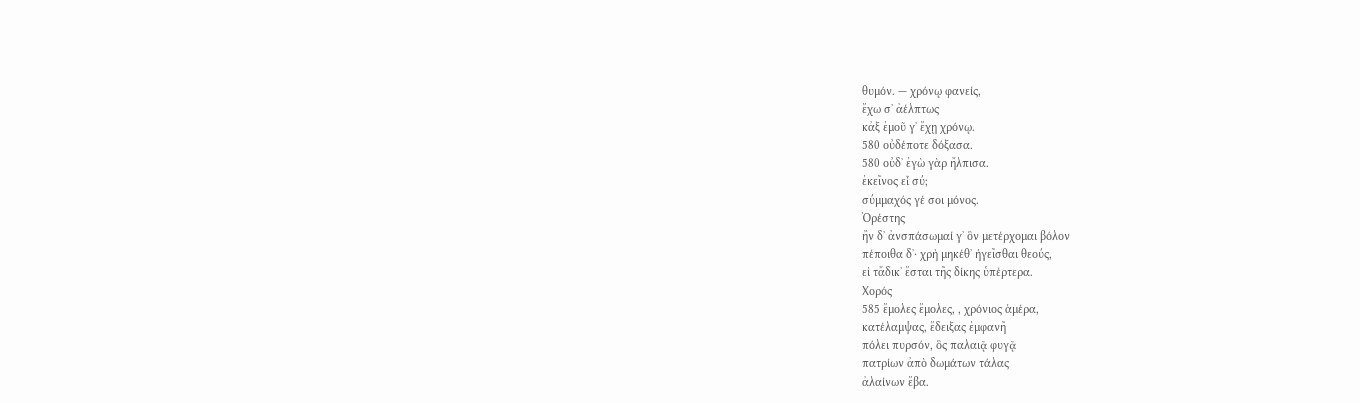θυμόν. — χρόνῳ φανείς,
ἔχω σʼ ἀέλπτως
κἀξ ἐμοῦ γʼ ἔχῃ χρόνῳ.
580 οὐδέποτε δόξασα.
580 οὐδʼ ἐγὼ γὰρ ἤλπισα.
ἐκεῖνος εἶ σύ;
σύμμαχός γέ σοι μόνος.
Ὀρέστης
ἢν δʼ ἀνσπάσωμαί γʼ ὃν μετέρχομαι βόλον
πέποιθα δʼ· χρὴ μηκέθʼ ἡγεῖσθαι θεούς,
εἰ τἄδικʼ ἔσται τῆς δίκης ὑπέρτερα.
Χορός
585 ἔμολες ἔμολες, , χρόνιος ἁμέρα,
κατέλαμψας, ἔδειξας ἐμφανῆ
πόλει πυρσόν, ὃς παλαιᾷ φυγᾷ
πατρίων ἀπὸ δωμάτων τάλας
ἀλαίνων ἔβα.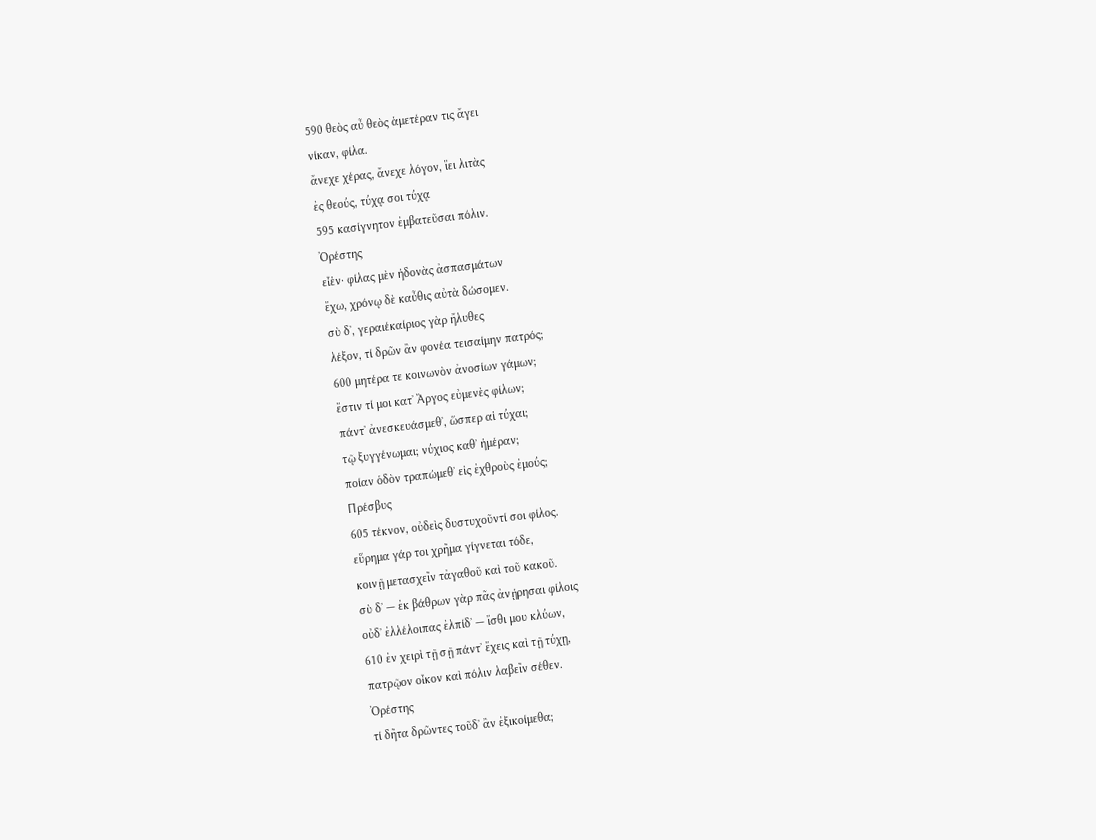590 θεὸς αὖ θεὸς ἁμετέραν τις ἄγει
νίκαν, φίλα.
ἄνεχε χέρας, ἄνεχε λόγον, ἵει λιτὰς
ἐς θεούς, τύχᾳ σοι τύχᾳ
595 κασίγνητον ἐμβατεῦσαι πόλιν.
Ὀρέστης
εἶἑν· φίλας μὲν ἡδονὰς ἀσπασμάτων
ἔχω, χρόνῳ δὲ καὖθις αὐτὰ δώσομεν.
σὺ δʼ, γεραιέκαίριος γὰρ ἤλυθες
λέξον, τί δρῶν ἂν φονέα τεισαίμην πατρός;
600 μητέρα τε κοινωνὸν ἀνοσίων γάμων;
ἔστιν τί μοι κατʼ Ἄργος εὐμενὲς φίλων;
πάντʼ ἀνεσκευάσμεθʼ, ὥσπερ αἱ τύχαι;
τῷ ξυγγένωμαι; νύχιος καθʼ ἡμέραν;
ποίαν ὁδὸν τραπώμεθʼ εἰς ἐχθροὺς ἐμούς;
Πρέσβυς
605 τέκνον, οὐδεὶς δυστυχοῦντί σοι φίλος.
εὕρημα γάρ τοι χρῆμα γίγνεται τόδε,
κοινῇ μετασχεῖν τἀγαθοῦ καὶ τοῦ κακοῦ.
σὺ δʼ — ἐκ βάθρων γὰρ πᾶς ἀνῄρησαι φίλοις
οὐδʼ ἐλλέλοιπας ἐλπίδʼ — ἴσθι μου κλύων,
610 ἐν χειρὶ τῇ σῇ πάντʼ ἔχεις καὶ τῇ τύχῃ,
πατρῷον οἶκον καὶ πόλιν λαβεῖν σέθεν.
Ὀρέστης
τί δῆτα δρῶντες τοῦδʼ ἂν ἐξικοίμεθα;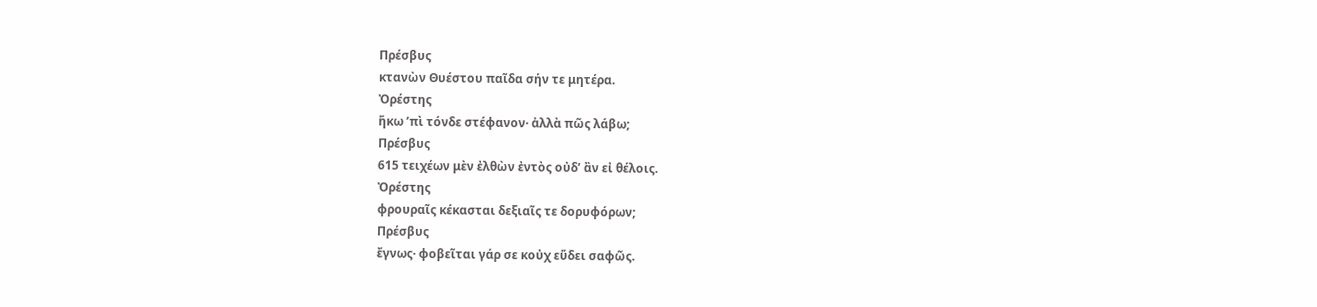Πρέσβυς
κτανὼν Θυέστου παῖδα σήν τε μητέρα.
Ὀρέστης
ἥκω ʼπὶ τόνδε στέφανον· ἀλλὰ πῶς λάβω;
Πρέσβυς
615 τειχέων μὲν ἐλθὼν ἐντὸς οὐδʼ ἂν εἰ θέλοις.
Ὀρέστης
φρουραῖς κέκασται δεξιαῖς τε δορυφόρων;
Πρέσβυς
ἔγνως· φοβεῖται γάρ σε κοὐχ εὕδει σαφῶς.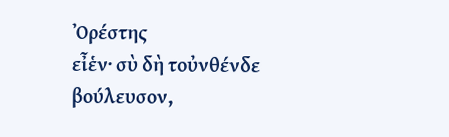Ὀρέστης
εἶἑν· σὺ δὴ τοὐνθένδε βούλευσον,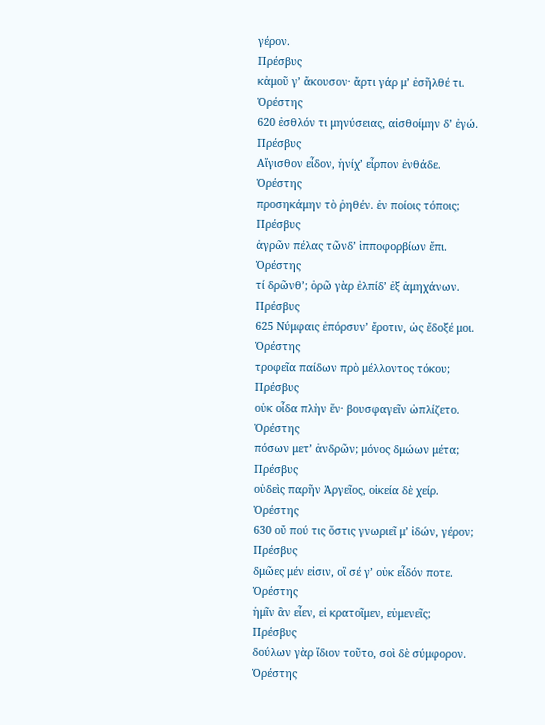γέρον.
Πρέσβυς
κἀμοῦ γʼ ἄκουσον· ἄρτι γάρ μʼ ἐσῆλθέ τι.
Ὀρέστης
620 ἐσθλόν τι μηνύσειας, αἰσθοίμην δʼ ἐγώ.
Πρέσβυς
Αἴγισθον εἶδον, ἡνίχʼ εἷρπον ἐνθάδε.
Ὀρέστης
προσηκάμην τὸ ῥηθέν. ἐν ποίοις τόποις;
Πρέσβυς
ἀγρῶν πέλας τῶνδʼ ἱπποφορβίων ἔπι.
Ὀρέστης
τί δρῶνθʼ; ὁρῶ γὰρ ἐλπίδʼ ἐξ ἀμηχάνων.
Πρέσβυς
625 Νύμφαις ἐπόρσυνʼ ἔροτιν, ὡς ἔδοξέ μοι.
Ὀρέστης
τροφεῖα παίδων πρὸ μέλλοντος τόκου;
Πρέσβυς
οὐκ οἶδα πλὴν ἕν· βουσφαγεῖν ὡπλίζετο.
Ὀρέστης
πόσων μετʼ ἀνδρῶν; μόνος δμώων μέτα;
Πρέσβυς
οὐδεὶς παρῆν Ἀργεῖος, οἰκεία δὲ χείρ.
Ὀρέστης
630 οὔ πού τις ὅστις γνωριεῖ μʼ ἰδών, γέρον;
Πρέσβυς
δμῶες μέν εἰσιν, οἳ σέ γʼ οὐκ εἶδόν ποτε.
Ὀρέστης
ἡμῖν ἂν εἶεν, εἰ κρατοῖμεν, εὐμενεῖς;
Πρέσβυς
δούλων γὰρ ἴδιον τοῦτο, σοὶ δὲ σύμφορον.
Ὀρέστης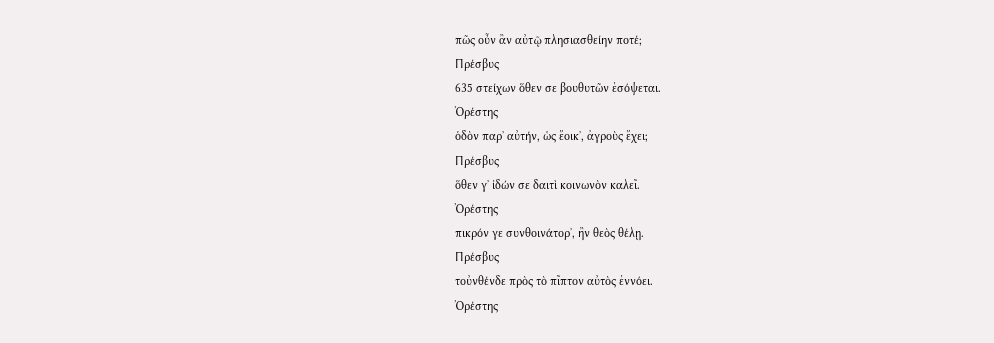πῶς οὖν ἂν αὐτῷ πλησιασθείην ποτέ;
Πρέσβυς
635 στείχων ὅθεν σε βουθυτῶν ἐσόψεται.
Ὀρέστης
ὁδὸν παρʼ αὐτήν, ὡς ἔοικʼ, ἀγροὺς ἔχει;
Πρέσβυς
ὅθεν γʼ ἰδών σε δαιτὶ κοινωνὸν καλεῖ.
Ὀρέστης
πικρόν γε συνθοινάτορʼ, ἢν θεὸς θέλῃ.
Πρέσβυς
τοὐνθένδε πρὸς τὸ πῖπτον αὐτὸς ἐννόει.
Ὀρέστης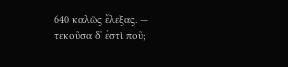640 καλῶς ἔλεξας. — τεκοῦσα δʼ ἐστὶ ποῦ;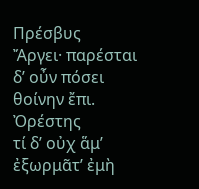Πρέσβυς
Ἄργει· παρέσται δʼ οὖν πόσει θοίνην ἔπι.
Ὀρέστης
τί δʼ οὐχ ἅμʼ ἐξωρμᾶτʼ ἐμὴ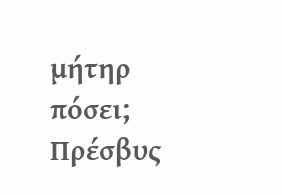μήτηρ πόσει;
Πρέσβυς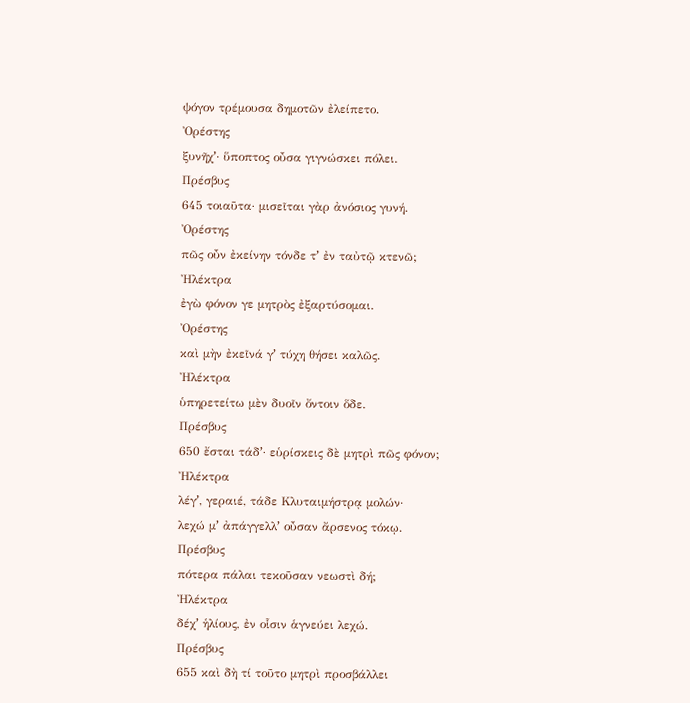ψόγον τρέμουσα δημοτῶν ἐλείπετο.
Ὀρέστης
ξυνῆχʼ· ὕποπτος οὖσα γιγνώσκει πόλει.
Πρέσβυς
645 τοιαῦτα· μισεῖται γὰρ ἀνόσιος γυνή.
Ὀρέστης
πῶς οὖν ἐκείνην τόνδε τʼ ἐν ταὐτῷ κτενῶ;
Ἠλέκτρα
ἐγὼ φόνον γε μητρὸς ἐξαρτύσομαι.
Ὀρέστης
καὶ μὴν ἐκεῖνά γʼ τύχη θήσει καλῶς.
Ἠλέκτρα
ὑπηρετείτω μὲν δυοῖν ὄντοιν ὅδε.
Πρέσβυς
650 ἔσται τάδʼ· εὑρίσκεις δὲ μητρὶ πῶς φόνον;
Ἠλέκτρα
λέγʼ, γεραιέ, τάδε Κλυταιμήστρᾳ μολών·
λεχώ μʼ ἀπάγγελλʼ οὖσαν ἄρσενος τόκῳ.
Πρέσβυς
πότερα πάλαι τεκοῦσαν νεωστὶ δή;
Ἠλέκτρα
δέχʼ ἡλίους, ἐν οἷσιν ἁγνεύει λεχώ.
Πρέσβυς
655 καὶ δὴ τί τοῦτο μητρὶ προσβάλλει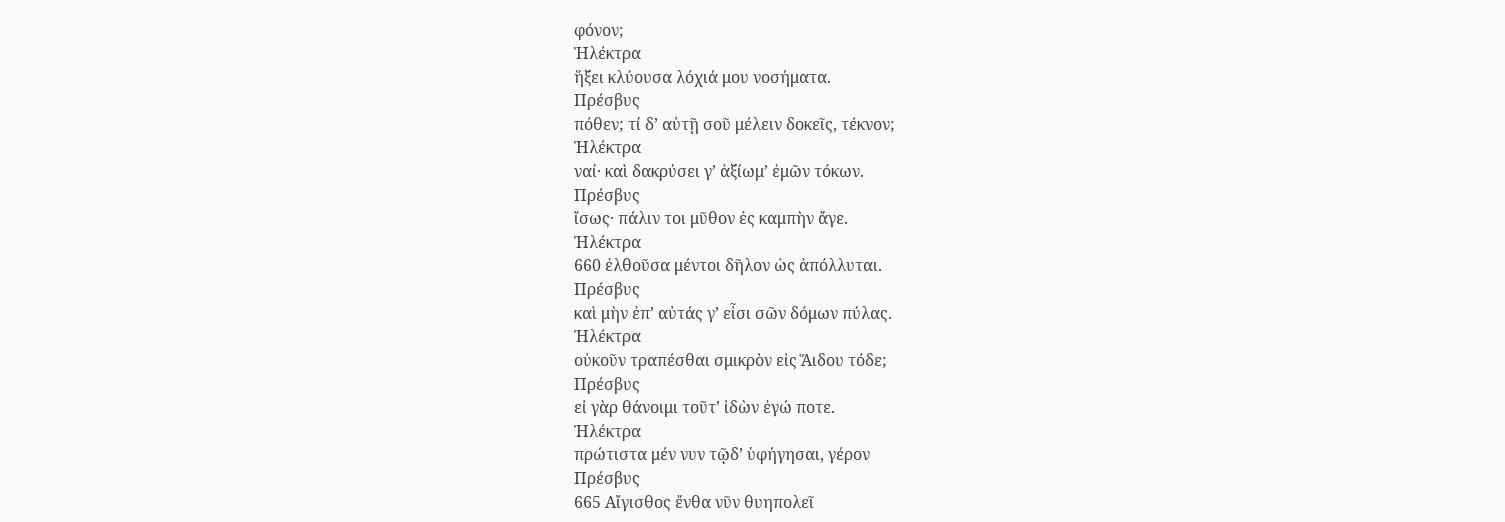φόνον;
Ἠλέκτρα
ἥξει κλύουσα λόχιά μου νοσήματα.
Πρέσβυς
πόθεν; τί δʼ αὐτῇ σοῦ μέλειν δοκεῖς, τέκνον;
Ἠλέκτρα
ναί· καὶ δακρύσει γʼ ἀξίωμʼ ἐμῶν τόκων.
Πρέσβυς
ἴσως· πάλιν τοι μῦθον ἐς καμπὴν ἄγε.
Ἠλέκτρα
660 ἐλθοῦσα μέντοι δῆλον ὡς ἀπόλλυται.
Πρέσβυς
καὶ μὴν ἐπʼ αὐτάς γʼ εἶσι σῶν δόμων πύλας.
Ἠλέκτρα
οὐκοῦν τραπέσθαι σμικρὸν εἰς Ἅιδου τόδε;
Πρέσβυς
εἰ γὰρ θάνοιμι τοῦτʼ ἰδὼν ἐγώ ποτε.
Ἠλέκτρα
πρώτιστα μέν νυν τῷδʼ ὑφήγησαι, γέρον
Πρέσβυς
665 Αἴγισθος ἔνθα νῦν θυηπολεῖ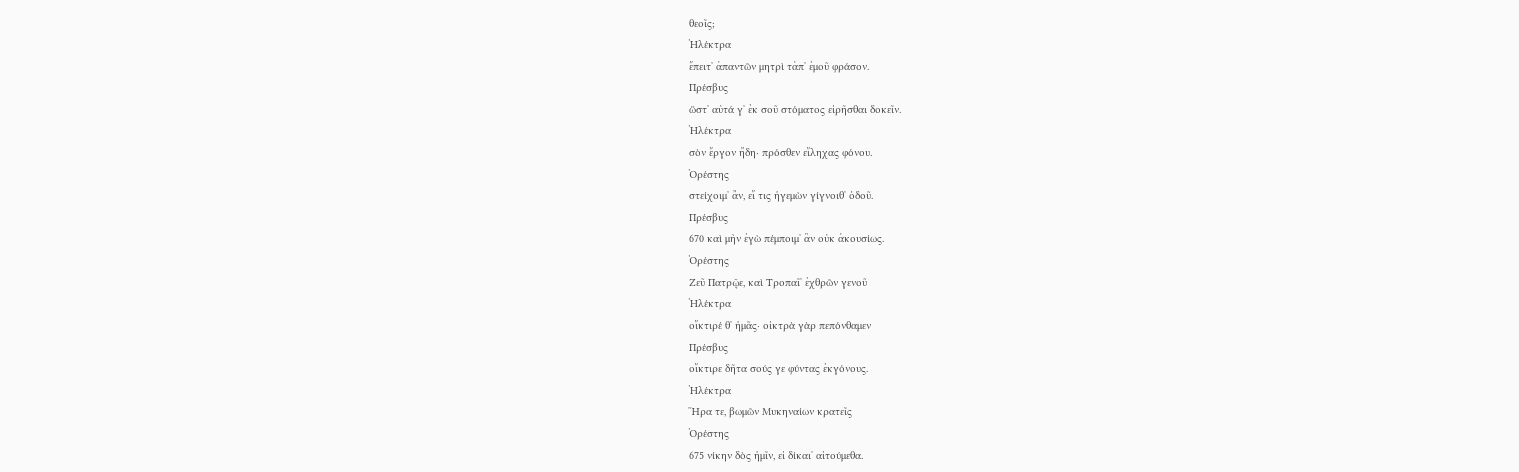θεοῖς;
Ἠλέκτρα
ἔπειτʼ ἀπαντῶν μητρὶ τἀπʼ ἐμοῦ φράσον.
Πρέσβυς
ὥστʼ αὐτά γʼ ἐκ σοῦ στόματος εἰρῆσθαι δοκεῖν.
Ἠλέκτρα
σὸν ἔργον ἤδη· πρόσθεν εἴληχας φόνου.
Ὀρέστης
στείχοιμʼ ἄν, εἴ τις ἡγεμὼν γίγνοιθʼ ὁδοῦ.
Πρέσβυς
670 καὶ μὴν ἐγὼ πέμποιμʼ ἂν οὐκ ἀκουσίως.
Ὀρέστης
Ζεῦ Πατρῷε, καὶ Τροπαῖʼ ἐχθρῶν γενοῦ
Ἠλέκτρα
οἴκτιρέ θʼ ἡμᾶς· οἰκτρὰ γὰρ πεπόνθαμεν
Πρέσβυς
οἴκτιρε δῆτα σούς γε φύντας ἐκγόνους.
Ἠλέκτρα
Ἥρα τε, βωμῶν Μυκηναίων κρατεῖς
Ὀρέστης
675 νίκην δὸς ἡμῖν, εἰ δίκαιʼ αἰτούμεθα.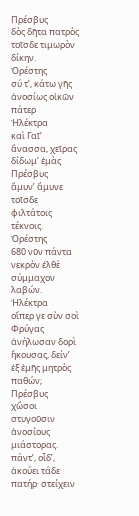Πρέσβυς
δὸς δῆτα πατρὸς τοῖσδε τιμωρὸν δίκην.
Ὀρέστης
σύ τʼ, κάτω γῆς ἀνοσίως οἰκῶν πάτερ
Ἠλέκτρα
καὶ Γαῖʼ ἄνασσα, χεῖρας δίδωμʼ ἐμὰς
Πρέσβυς
ἄμυνʼ ἄμυνε τοῖσδε φιλτάτοις τέκνοις.
Ὀρέστης
680 νῦν πάντα νεκρὸν ἐλθὲ σύμμαχον λαβών.
Ἠλέκτρα
οἵπερ γε σὺν σοὶ Φρύγας ἀνήλωσαν δορὶ
ἤκουσας, δείνʼ ἐξ ἐμῆς μητρὸς παθών;
Πρέσβυς
χὥσοι στυγοῦσιν ἀνοσίους μιάστορας.
πάντʼ, οἶδʼ, ἀκούει τάδε πατήρ· στείχειν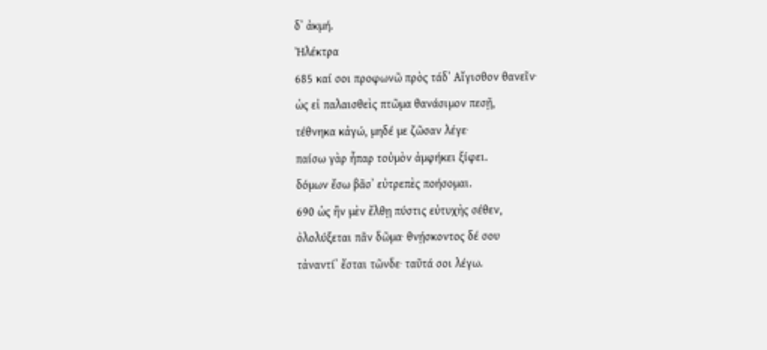δʼ ἀκμή.
Ἠλέκτρα
685 καί σοι προφωνῶ πρὸς τάδʼ Αἴγισθον θανεῖν·
ὡς εἰ παλαισθεὶς πτῶμα θανάσιμον πεσῇ,
τέθνηκα κἀγώ, μηδέ με ζῶσαν λέγε·
παίσω γὰρ ἧπαρ τοὐμὸν ἀμφήκει ξίφει.
δόμων ἔσω βᾶσʼ εὐτρεπὲς ποήσομαι.
690 ὡς ἢν μὲν ἔλθῃ πύστις εὐτυχὴς σέθεν,
ὀλολύξεται πᾶν δῶμα· θνῄσκοντος δέ σου
τἀναντίʼ ἔσται τῶνδε· ταῦτά σοι λέγω.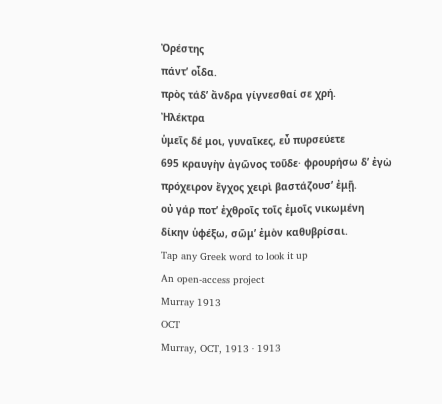Ὀρέστης
πάντʼ οἶδα.
πρὸς τάδʼ ἄνδρα γίγνεσθαί σε χρή.
Ἠλέκτρα
ὑμεῖς δέ μοι, γυναῖκες, εὖ πυρσεύετε
695 κραυγὴν ἀγῶνος τοῦδε· φρουρήσω δʼ ἐγὼ
πρόχειρον ἔγχος χειρὶ βαστάζουσʼ ἐμῇ.
οὐ γάρ ποτʼ ἐχθροῖς τοῖς ἐμοῖς νικωμένη
δίκην ὑφέξω, σῶμʼ ἐμὸν καθυβρίσαι.
Tap any Greek word to look it up
An open-access project
Murray 1913
OCT
Murray, OCT, 1913 · 1913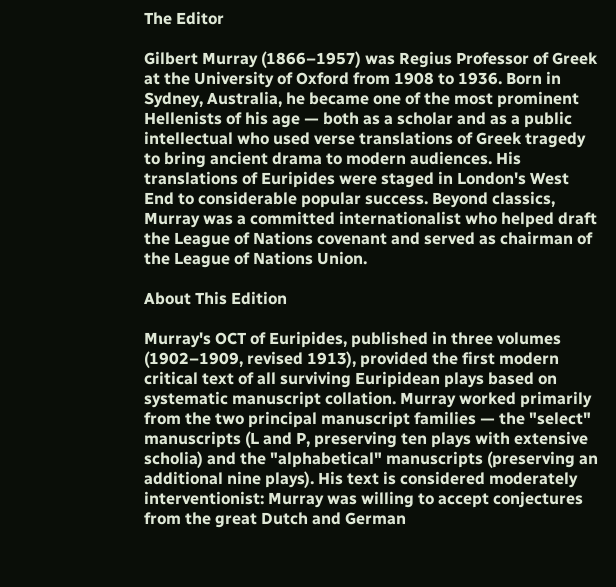The Editor

Gilbert Murray (1866–1957) was Regius Professor of Greek at the University of Oxford from 1908 to 1936. Born in Sydney, Australia, he became one of the most prominent Hellenists of his age — both as a scholar and as a public intellectual who used verse translations of Greek tragedy to bring ancient drama to modern audiences. His translations of Euripides were staged in London's West End to considerable popular success. Beyond classics, Murray was a committed internationalist who helped draft the League of Nations covenant and served as chairman of the League of Nations Union.

About This Edition

Murray's OCT of Euripides, published in three volumes (1902–1909, revised 1913), provided the first modern critical text of all surviving Euripidean plays based on systematic manuscript collation. Murray worked primarily from the two principal manuscript families — the "select" manuscripts (L and P, preserving ten plays with extensive scholia) and the "alphabetical" manuscripts (preserving an additional nine plays). His text is considered moderately interventionist: Murray was willing to accept conjectures from the great Dutch and German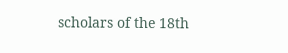scholars of the 18th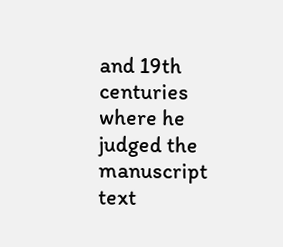and 19th centuries where he judged the manuscript text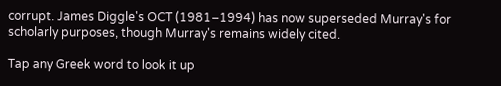corrupt. James Diggle's OCT (1981–1994) has now superseded Murray's for scholarly purposes, though Murray's remains widely cited.

Tap any Greek word to look it up